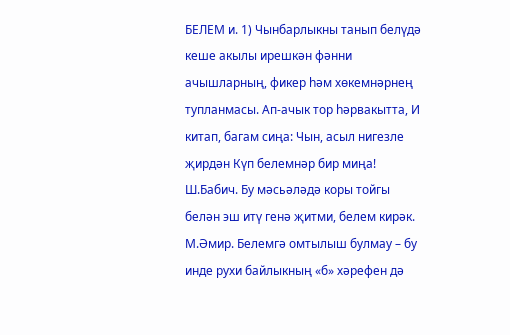БЕЛЕМ и. 1) Чынбарлыкны танып белүдә кеше акылы ирешкән фәнни ачышларның, фикер һәм хөкемнәрнең тупланмасы. Ап-ачык тор һәрвакытта, И китап, багам сиңа: Чын, асыл нигезле җирдән Күп белемнәр бир миңа! Ш.Бабич. Бу мәсьәләдә коры тойгы белән эш итү генә җитми, белем кирәк. М.Әмир. Белемгә омтылыш булмау – бу инде рухи байлыкның «б» хәрефен дә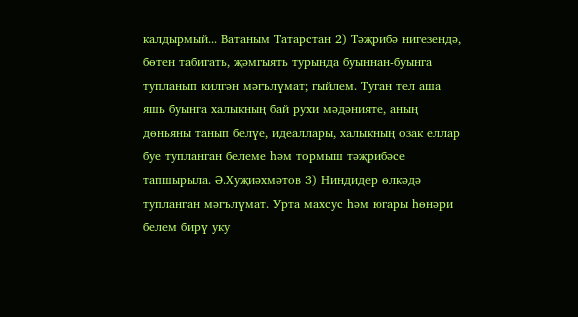калдырмый... Ватаным Татарстан 2) Тәҗрибә нигезендә, бөтен табигать, җәмгыять турында буыннан-буынга тупланып килгән мәгълүмат; гыйлем. Туган тел аша яшь буынга халыкның бай рухи мәдәнияте, аның дөньяны танып белүе, идеаллары, халыкның озак еллар буе тупланган белеме һәм тормыш тәҗрибәсе тапшырыла. Ә.Хуҗиәхмәтов 3) Ниндидер өлкәдә тупланган мәгълүмат. Урта махсус һәм югары һөнәри белем бирү уку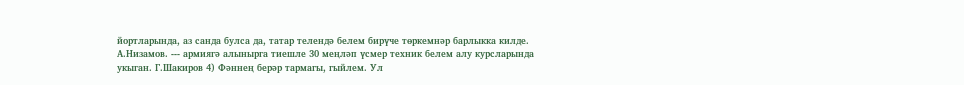йортларында, аз санда булса да, татар телендә белем бирүче төркемнәр барлыкка килде. А.Низамов. --- армиягә алынырга тиешле 30 меңләп үсмер техник белем алу курсларында укыган. Г.Шакиров 4) Фәннең берәр тармагы, гыйлем. Ул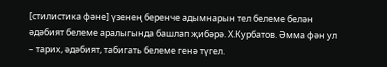[стилистика фәне] үзенең беренче адымнарын тел белеме белән әдәбият белеме аралыгында башлап җибәрә. Х.Курбатов. Әмма фән ул – тарих, әдәбият, табигать белеме генә түгел.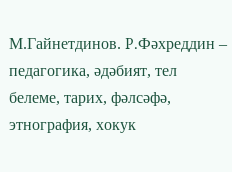М.Гайнетдинов. P.Фәхреддин – педагогика, әдәбият, тел белеме, тарих, фәлсәфә, этнография, хокук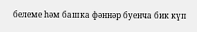белеме һәм башка фәннәр буенча бик күп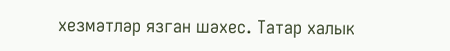хезмәтләр язган шәхес. Татар халык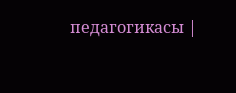педагогикасы |